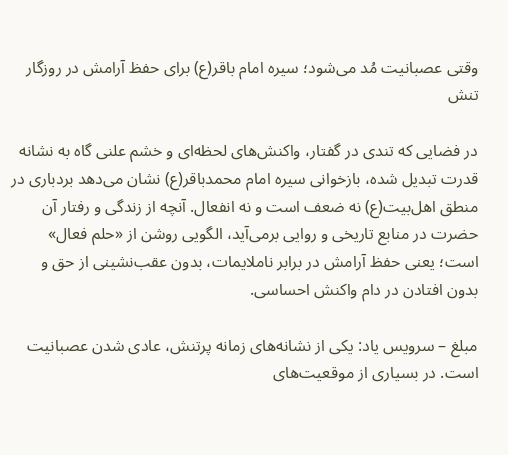وقتی عصبانیت مُد می‌شود؛ سیره امام باقر(ع) برای حفظ آرامش در روزگار تنش

در فضایی که تندی در گفتار، واکنش‌های لحظه‌ای و خشم علنی گاه به نشانه قدرت تبدیل شده، بازخوانی سیره امام محمدباقر(ع) نشان می‌دهد بردباری در منطق اهل‌بیت(ع) نه ضعف است و نه انفعال. آنچه از زندگی و رفتار آن حضرت در منابع تاریخی و روایی برمی‌آید، الگویی روشن از «حلم فعال» است؛ یعنی حفظ آرامش در برابر ناملایمات، بدون عقب‌نشینی از حق و بدون افتادن در دام واکنش احساسی.

مبلغ – سرویس یاد: یکی از نشانه‌های زمانه پرتنش، عادی شدن عصبانیت است. در بسیاری از موقعیت‌های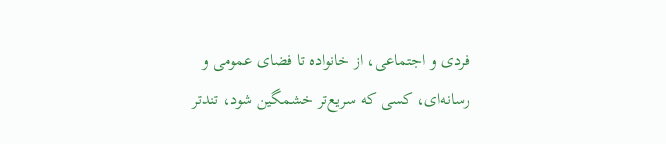فردی و اجتماعی، از خانواده تا فضای عمومی و رسانه‌ای، کسی که سریع‌تر خشمگین شود، تندتر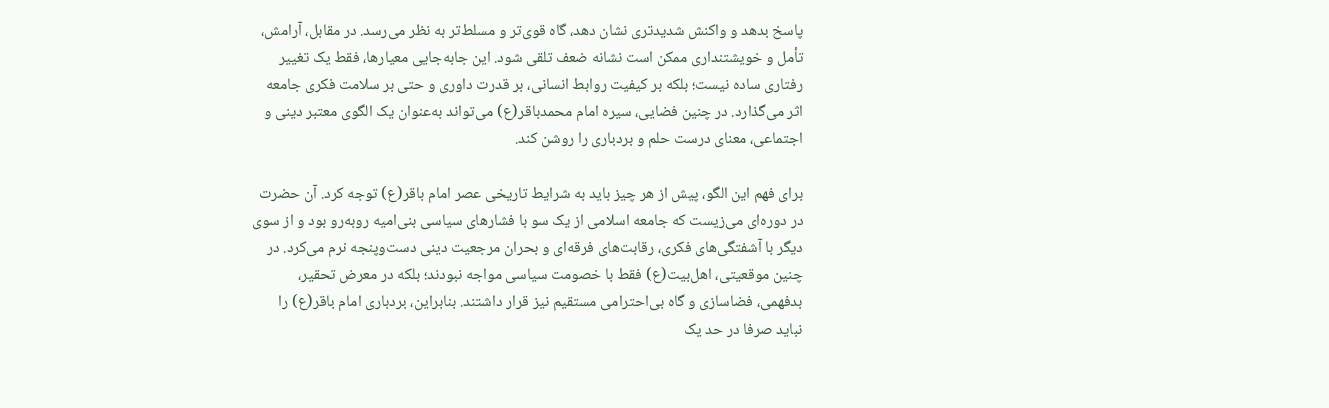پاسخ بدهد و واکنش شدیدتری نشان دهد، گاه قوی‌تر و مسلط‌تر به نظر می‌رسد. در مقابل، آرامش، تأمل و خویشتنداری ممکن است نشانه ضعف تلقی شود. این جابه‌جایی معیارها، فقط یک تغییر رفتاری ساده نیست؛ بلکه بر کیفیت روابط انسانی، بر قدرت داوری و حتی بر سلامت فکری جامعه اثر می‌گذارد. در چنین فضایی، سیره امام محمدباقر(ع) می‌تواند به‌عنوان یک الگوی معتبر دینی و اجتماعی، معنای درست حلم و بردباری را روشن کند.

برای فهم این الگو، پیش از هر چیز باید به شرایط تاریخی عصر امام باقر(ع) توجه کرد. آن حضرت در دوره‌ای می‌زیست که جامعه اسلامی از یک سو با فشارهای سیاسی بنی‌امیه روبه‌رو بود و از سوی دیگر با آشفتگی‌های فکری، رقابت‌های فرقه‌ای و بحران مرجعیت دینی دست‌وپنجه نرم می‌کرد. در چنین موقعیتی، اهل‌بیت(ع) فقط با خصومت سیاسی مواجه نبودند؛ بلکه در معرض تحقیر، بدفهمی، فضاسازی و گاه بی‌احترامی مستقیم نیز قرار داشتند. بنابراین، بردباری امام باقر(ع) را نباید صرفا در حد یک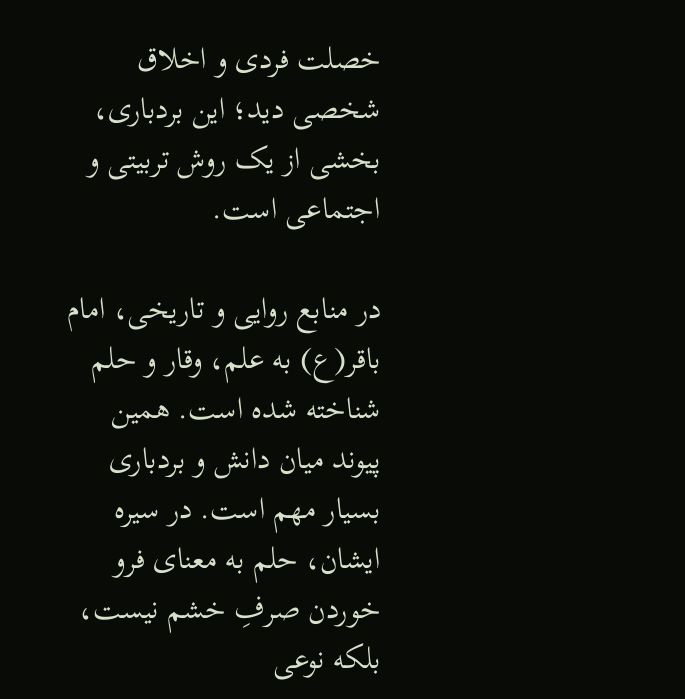خصلت فردی و اخلاق شخصی دید؛ این بردباری، بخشی از یک روش تربیتی و اجتماعی است.

در منابع روایی و تاریخی، امام باقر(ع) به علم، وقار و حلم شناخته شده است. همین پیوند میان دانش و بردباری بسیار مهم است. در سیره ایشان، حلم به معنای فرو خوردن صرفِ خشم نیست، بلکه نوعی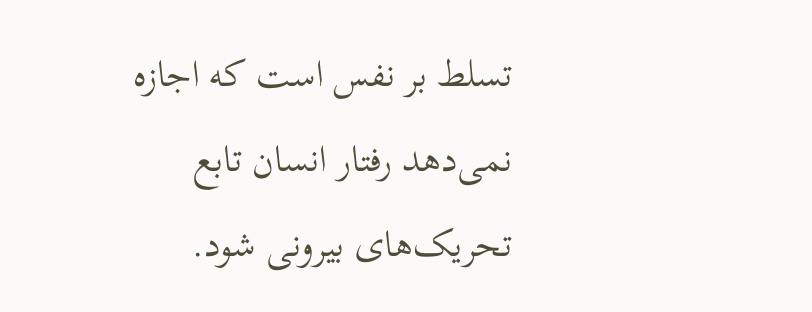تسلط بر نفس است که اجازه نمی‌دهد رفتار انسان تابع تحریک‌های بیرونی شود.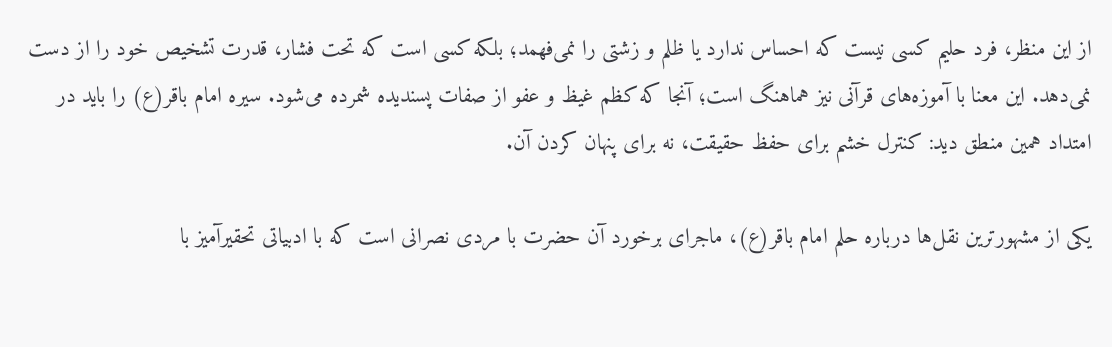از این منظر، فرد حلیم کسی نیست که احساس ندارد یا ظلم و زشتی را نمی‌فهمد؛ بلکه کسی است که تحت فشار، قدرت تشخیص خود را از دست نمی‌دهد. این معنا با آموزه‌های قرآنی نیز هماهنگ است؛ آنجا که کظم غیظ و عفو از صفات پسندیده شمرده می‌شود. سیره امام باقر(ع) را باید در امتداد همین منطق دید: کنترل خشم برای حفظ حقیقت، نه برای پنهان کردن آن.

یکی از مشهورترین نقل‌ها درباره حلم امام باقر(ع)، ماجرای برخورد آن حضرت با مردی نصرانی است که با ادبیاتی تحقیرآمیز با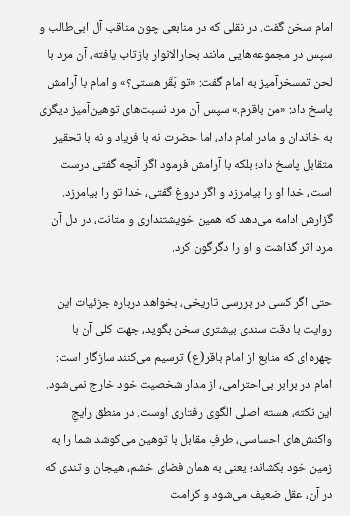امام سخن گفت. در نقلی که در منابعی چون مناقب آل ابی‌طالب و سپس در مجموعه‌هایی مانند بحارالانوار بازتاب یافته، آن مرد با لحن تمسخرآمیز به امام گفت: «تو بَقَر هستی؟» و امام با آرامش پاسخ داد: «من باقرم.» سپس آن مرد نسبت‌های توهین‌آمیز دیگری به خاندان و مادر امام داد، اما حضرت نه با فریاد و نه با تحقیر متقابل پاسخ داد؛ بلکه با آرامش فرمود اگر آنچه گفتی درست است، خدا او را بیامرزد و اگر دروغ گفتی، خدا تو را بیامرزد. گزارش ادامه می‌دهد که همین خویشتنداری و متانت، در دل آن مرد اثر گذاشت و او را دگرگون کرد.

حتی اگر کسی در بررسی تاریخی، بخواهد درباره جزئیات این روایت با دقت سندی بیشتری سخن بگوید، جهت کلی آن با چهره‌ای که منابع از امام باقر(ع) ترسیم می‌کنند سازگار است: امام در برابر بی‌احترامی، از مدار شخصیت خود خارج نمی‌شود. این نکته، هسته اصلی الگوی رفتاری اوست. در منطق رایجِ واکنش‌های احساسی، طرفِ مقابل با توهین می‌کوشد شما را به زمین خود بکشاند؛ یعنی به همان فضای خشم، هیجان و تندی که در آن، عقل ضعیف می‌شود و کرامت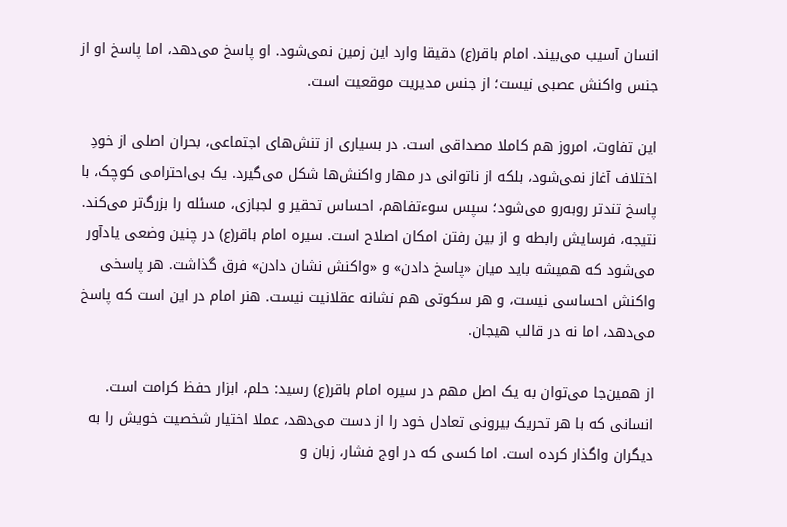انسان آسیب می‌بیند. امام باقر(ع) دقیقا وارد این زمین نمی‌شود. او پاسخ می‌دهد، اما پاسخ او از جنس واکنش عصبی نیست؛ از جنس مدیریت موقعیت است.

این تفاوت، امروز هم کاملا مصداقی است. در بسیاری از تنش‌های اجتماعی، بحران اصلی از خودِ اختلاف آغاز نمی‌شود، بلکه از ناتوانی در مهار واکنش‌ها شکل می‌گیرد. یک بی‌احترامی کوچک، با پاسخ تندتر روبه‌رو می‌شود؛ سپس سوءتفاهم، احساس تحقیر و لجبازی، مسئله را بزرگ‌تر می‌کند. نتیجه، فرسایش رابطه و از بین رفتن امکان اصلاح است. سیره امام باقر(ع) در چنین وضعی یادآور می‌شود که همیشه باید میان «پاسخ دادن» و «واکنش نشان دادن» فرق گذاشت. هر پاسخی واکنش احساسی نیست، و هر سکوتی هم نشانه عقلانیت نیست. هنر امام در این است که پاسخ می‌دهد، اما نه در قالب هیجان.

از همین‌جا می‌توان به یک اصل مهم در سیره امام باقر(ع) رسید: حلم، ابزار حفظ کرامت است. انسانی که با هر تحریک بیرونی تعادل خود را از دست می‌دهد، عملا اختیار شخصیت خویش را به دیگران واگذار کرده است. اما کسی که در اوج فشار، زبان و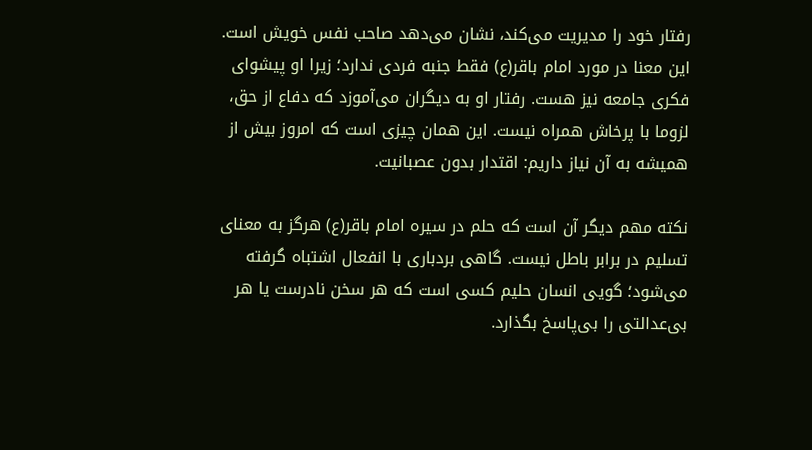رفتار خود را مدیریت می‌کند، نشان می‌دهد صاحب نفس خویش است. این معنا در مورد امام باقر(ع) فقط جنبه فردی ندارد؛ زیرا او پیشوای فکری جامعه نیز هست. رفتار او به دیگران می‌آموزد که دفاع از حق، لزوما با پرخاش همراه نیست. این همان چیزی است که امروز بیش از همیشه به آن نیاز داریم: اقتدار بدون عصبانیت.

نکته مهم دیگر آن است که حلم در سیره امام باقر(ع) هرگز به معنای تسلیم در برابر باطل نیست. گاهی بردباری با انفعال اشتباه گرفته می‌شود؛ گویی انسان حلیم کسی است که هر سخن نادرست یا هر بی‌عدالتی را بی‌پاسخ بگذارد.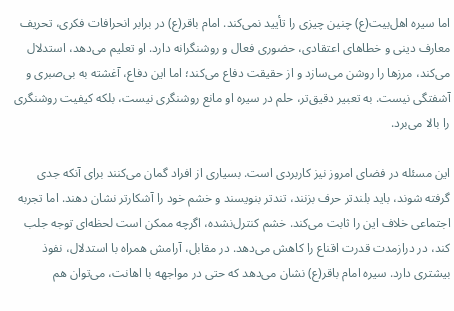اما سیره اهل‌بیت(ع) چنین چیزی را تأیید نمی‌کند. امام باقر(ع) در برابر انحرافات فکری، تحریف معارف دینی و خطاهای اعتقادی، حضوری فعال و روشنگرانه دارد. او تعلیم می‌دهد، استدلال می‌کند، مرزها را روشن می‌سازد و از حقیقت دفاع می‌کند؛ اما این دفاع، آغشته به بی‌صبری و آشفتگی نیست. به تعبیر دقیق‌تر، حلم در سیره او مانع روشنگری نیست، بلکه کیفیت روشنگری را بالا می‌برد.

این مسئله در فضای امروز نیز کاربردی است. بسیاری از افراد گمان می‌کنند برای آنکه جدی گرفته شوند، باید بلندتر حرف بزنند، تندتر بنویسند و خشم خود را آشکارتر نشان دهند. اما تجربه اجتماعی خلاف این را ثابت می‌کند. خشم کنترل‌نشده، اگرچه ممکن است لحظه‌ای توجه جلب کند، در درازمدت قدرت اقناع را کاهش می‌دهد. در مقابل، آرامش همراه با استدلال، نفوذ بیشتری دارد. سیره امام باقر(ع) نشان می‌دهد که حتی در مواجهه با اهانت، می‌توان هم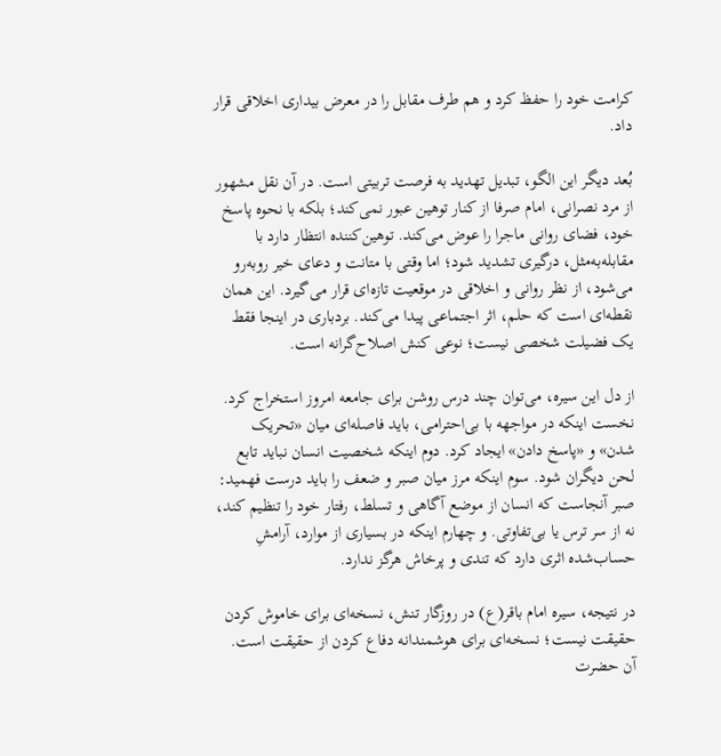کرامت خود را حفظ کرد و هم طرف مقابل را در معرض بیداری اخلاقی قرار داد.

بُعد دیگر این الگو، تبدیل تهدید به فرصت تربیتی است. در آن نقل مشهور از مرد نصرانی، امام صرفا از کنار توهین عبور نمی‌کند؛ بلکه با نحوه پاسخ خود، فضای روانی ماجرا را عوض می‌کند. توهین‌کننده انتظار دارد با مقابله‌به‌مثل، درگیری تشدید شود؛ اما وقتی با متانت و دعای خیر روبه‌رو می‌شود، از نظر روانی و اخلاقی در موقعیت تازه‌ای قرار می‌گیرد. این همان نقطه‌ای است که حلم، اثر اجتماعی پیدا می‌کند. بردباری در اینجا فقط یک فضیلت شخصی نیست؛ نوعی کنش اصلاح‌گرانه است.

از دل این سیره، می‌توان چند درس روشن برای جامعه امروز استخراج کرد. نخست اینکه در مواجهه با بی‌احترامی، باید فاصله‌ای میان «تحریک شدن» و «پاسخ دادن» ایجاد کرد. دوم اینکه شخصیت انسان نباید تابع لحن دیگران شود. سوم اینکه مرز میان صبر و ضعف را باید درست فهمید: صبر آنجاست که انسان از موضع آگاهی و تسلط، رفتار خود را تنظیم کند، نه از سر ترس یا بی‌تفاوتی. و چهارم اینکه در بسیاری از موارد، آرامشِ حساب‌شده اثری دارد که تندی و پرخاش هرگز ندارد.

در نتیجه، سیره امام باقر(ع) در روزگار تنش، نسخه‌ای برای خاموش کردن حقیقت نیست؛ نسخه‌ای برای هوشمندانه دفاع کردن از حقیقت است. آن حضرت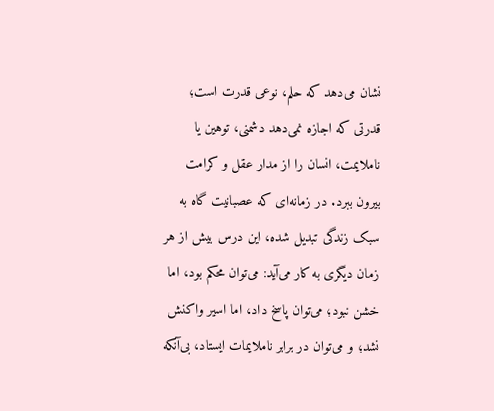نشان می‌دهد که حلم، نوعی قدرت است؛ قدرتی که اجازه نمی‌دهد دشمنی، توهین یا ناملایمت، انسان را از مدار عقل و کرامت بیرون ببرد. در زمانه‌ای که عصبانیت گاه به سبک زندگی تبدیل شده، این درس بیش از هر زمان دیگری به کار می‌آید: می‌توان محکم بود، اما خشن نبود؛ می‌توان پاسخ داد، اما اسیر واکنش نشد؛ و می‌توان در برابر ناملایمات ایستاد، بی‌آنکه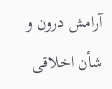آرامش درون و شأن اخلاقی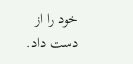خود را از دست داد.